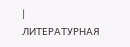|
ЛИТЕРАТУРНАЯ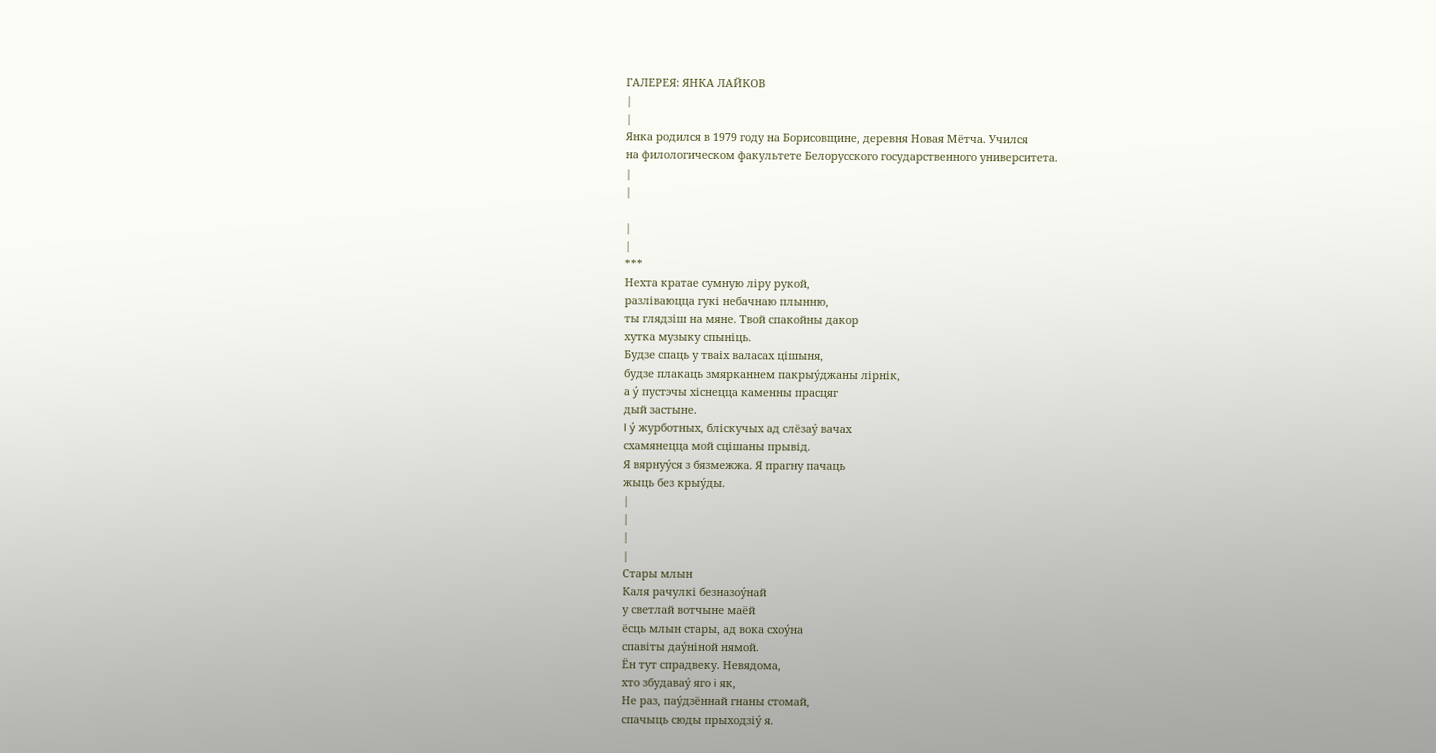ГАЛЕРЕЯ: ЯНКА ЛАЙКОВ
|
|
Янка родился в 1979 году на Борисовщине, деревня Новая Мётча. Учился
на филологическом факультете Белорусского государственного университета.
|
|

|
|
***
Нехта кратае сумную лiру рукой,
разлiваюцца гукi небачнаю плынню,
ты глядзiш на мяне. Твой спакойны дакор
хутка музыку спынiць.
Будзе спаць у тваiх валасах цiшыня,
будзе плакаць змярканнем пакрыýджаны лiрнiк,
а ý пустэчы хiснецца каменны прасцяг
дый застыне.
I ý журботных, блiскучых ад слёзаý вачах
схамянецца мой сцiшаны прывiд.
Я вярнуýся з бязмежжа. Я прагну пачаць
жыць без крыýды.
|
|
|
|
Стары млын
Каля рачулкi безназоýнай
у светлай вотчыне маёй
ёсць млын стары, ад вока схоýна
спавiты даýнiной нямой.
Ён тут спрадвеку. Невядома,
хто збудаваý яго i як,
Не раз, паýдзённай гнаны стомай,
спачыць сюды прыходзiý я.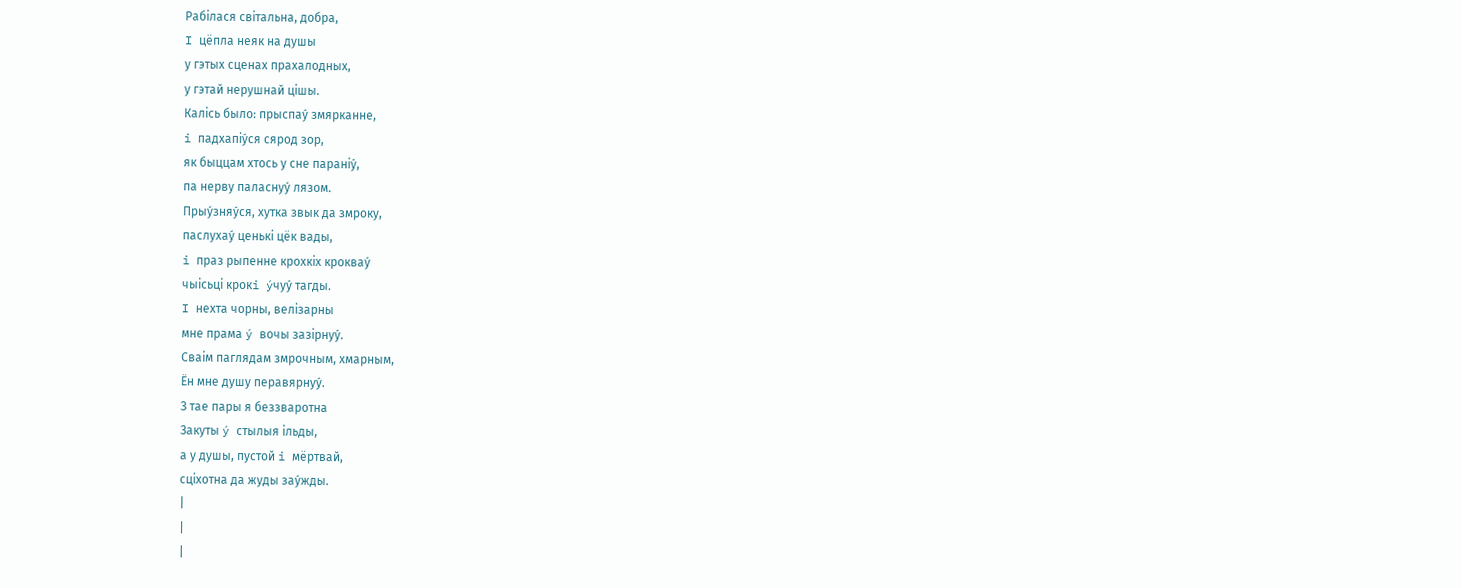Рабiлася свiтальна, добра,
I цёпла неяк на душы
у гэтых сценах прахалодных,
у гэтай нерушнай цiшы.
Калiсь было: прыспаý змярканне,
i падхапiýся сярод зор,
як быццам хтось у сне паранiý,
па нерву паласнуý лязом.
Прыýзняýся, хутка звык да змроку,
паслухаý ценькi цёк вады,
i праз рыпенне крохкiх крокваý
чыiсьцi крокi ýчуý тагды.
I нехта чорны, велiзарны
мне прама ý вочы зазiрнуý.
Сваiм паглядам змрочным, хмарным,
Ён мне душу перавярнуý.
З тае пары я беззваротна
Закуты ý стылыя iльды,
а у душы, пустой i мёртвай,
сцiхотна да жуды заýжды.
|
|
|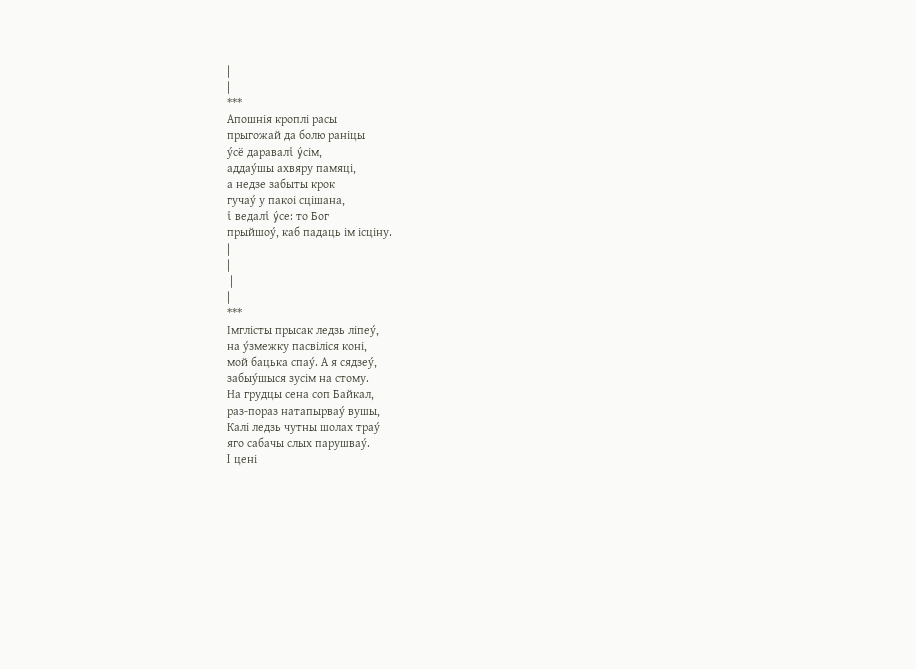|
|
***
Апошнiя кроплi расы
прыгожай да болю ранiцы
ýсё даравалi ýсiм,
аддаýшы ахвяру памяцi,
а недзе забыты крок
гучаý у пакоi сцiшана,
i ведалi ýсе: то Бог
прыйшоý, каб падаць iм iсцiну.
|
|
 |
|
***
Iмглiсты прысак ледзь лiпеý,
на ýзмежку пасвiлiся конi,
мой бацька спаý. А я сядзеý,
забыýшыся зусiм на стому.
На грудцы сена соп Байкал,
раз-пораз натапырваý вушы,
Калi ледзь чутны шолах траý
яго сабачы слых парушваý.
I ценi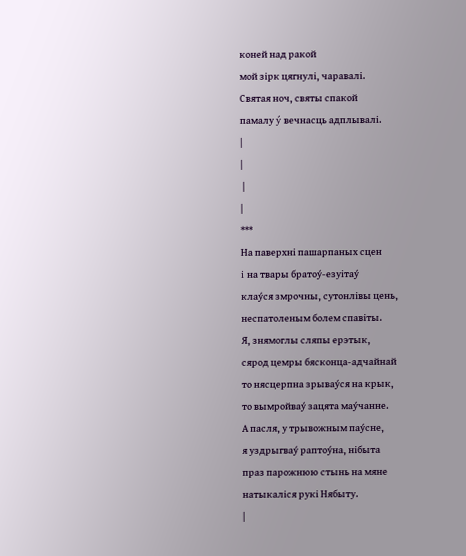коней над ракой
мой зiрк цягнулi, чаравалi.
Святая ноч, святы спакой
памалу ý вечнасць адплывалi.
|
|
 |
|
***
На паверхнi пашарпаных сцен
i на твары братоý-езуiтаý
клаýся змрочны, сутонлiвы цень,
неспатоленым болем спавiты.
Я, знямоглы сляпы ерэтык,
сярод цемры бясконца-адчайнай
то нясцерпна зрываýся на крык,
то вымройваý зацята маýчанне.
А пасля, у трывожным паýсне,
я уздрыгваý раптоýна, нiбыта
праз парожнюю стынь на мяне
натыкалiся рукi Нябыту.
|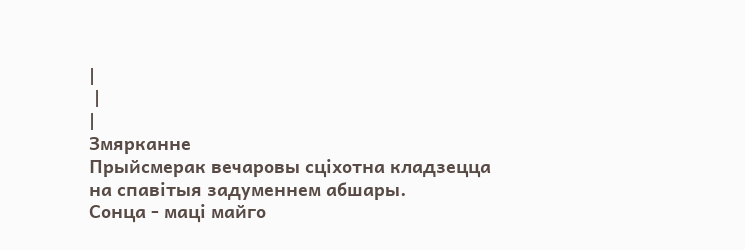|
 |
|
Змярканне
Прыйсмерак вечаровы сцiхотна кладзецца
на спавiтыя задуменнем абшары.
Сонца - мацi майго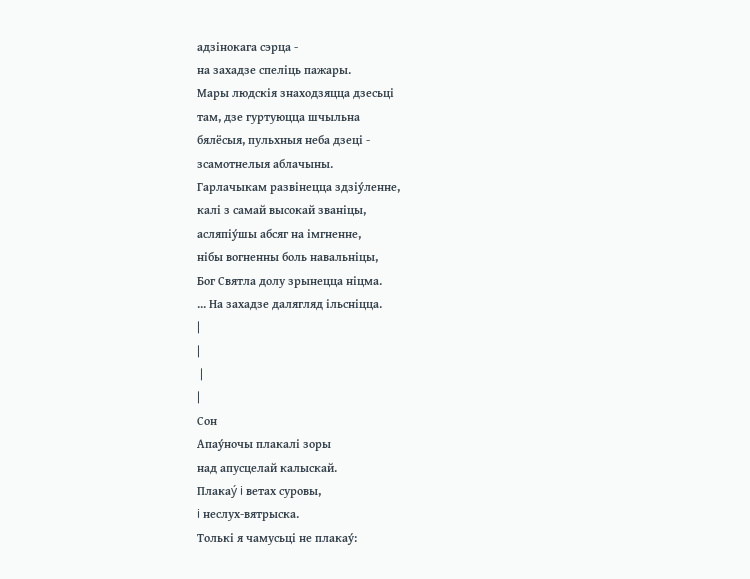адзiнокага сэрца -
на захадзе спелiць пажары.
Мары людскiя знаходзяцца дзесьцi
там, дзе гуртуюцца шчыльна
бялёсыя, пульхныя неба дзецi -
зсамотнелыя аблачыны.
Гарлачыкам развiнецца здзiýленне,
калi з самай высокай званiцы,
асляпiýшы абсяг на iмгненне,
нiбы вогненны боль навальнiцы,
Бог Святла долу зрынецца нiцма.
... На захадзе далягляд iльснiцца.
|
|
 |
|
Сон
Апаýночы плакалi зоры
над апусцелай калыскай.
Плакаý i ветах суровы,
i неслух-вятрыска.
Толькi я чамусьцi не плакаý: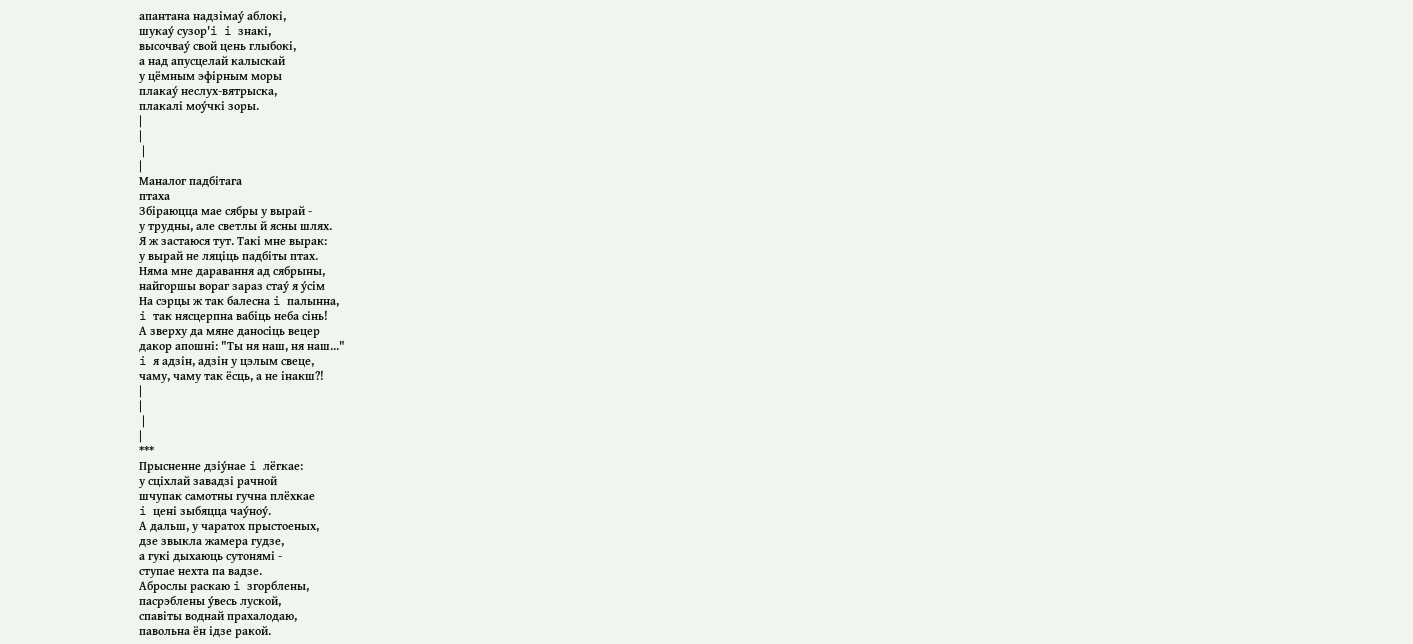апантана надзiмаý аблокi,
шукаý сузор'i i знакi,
высочваý свой цень глыбокi,
а над апусцелай калыскай
у цёмным эфiрным моры
плакаý неслух-вятрыска,
плакалi моýчкi зоры.
|
|
 |
|
Маналог падбiтага
птаха
Збiраюцца мае сябры у вырай -
у трудны, але светлы й ясны шлях.
Я ж застаюся тут. Такi мне вырак:
у вырай не ляцiць падбiты птах.
Няма мне даравання ад сябрыны,
найгоршы вораг зараз стаý я ýсiм
На сэрцы ж так балесна i палынна,
i так нясцерпна вабiць неба сiнь!
А зверху да мяне даносiць вецер
дакор апошнi: "Ты ня наш, ня наш..."
i я адзiн, адзiн у цэлым свеце,
чаму, чаму так ёсць, а не iнакш?!
|
|
 |
|
***
Прысненне дзiýнае i лёгкае:
у сцiхлай завадзi рачной
шчупак самотны гучна плёхкае
i ценi зыбяцца чаýноý.
А дальш, у чаратох прыстоеных,
дзе звыкла жамера гудзе,
а гукi дыхаюць сутонямi -
ступае нехта па вадзе.
Аброслы раскаю i згорблены,
пасрэблены ýвесь луской,
спавiты воднай прахалодаю,
павольна ён iдзе ракой.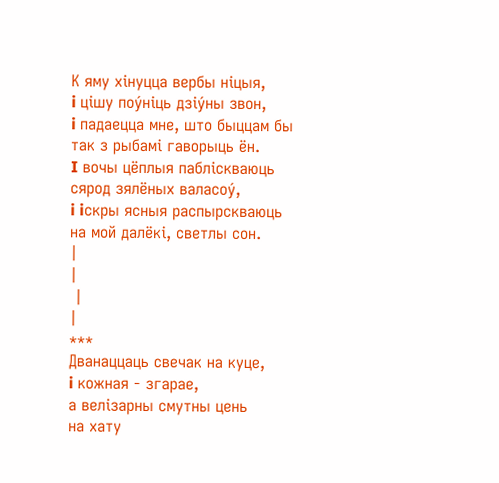К яму хiнуцца вербы нiцыя,
i цiшу поýнiць дзiýны звон,
i падаецца мне, што быццам бы
так з рыбамi гаворыць ён.
I вочы цёплыя паблiскваюць
сярод зялёных валасоý,
i iскры ясныя распырскваюць
на мой далёкi, светлы сон.
|
|
 |
|
***
Дванаццаць свечак на куце,
i кожная - згарае,
а велiзарны смутны цень
на хату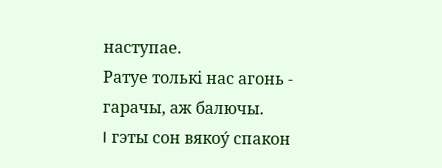наступае.
Ратуе толькi нас агонь -
гарачы, аж балючы.
I гэты сон вякоý спакон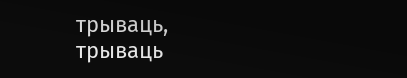трываць,
трываць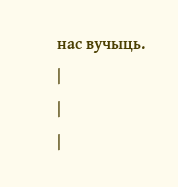нас вучыць.
|
|
|